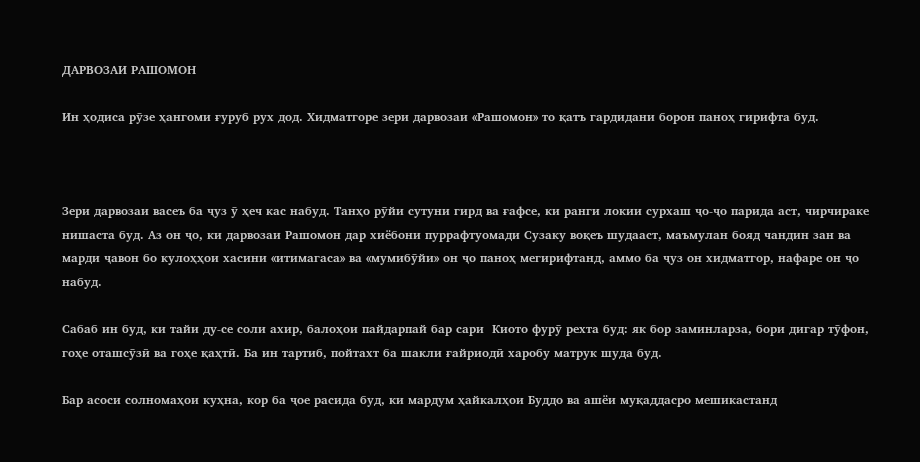ДАРВОЗАИ РАШОМОН

Ин ҳодиса рӯзе ҳангоми ғуруб рух дод. Хидматгоре зери дарвозаи «Рашомон» то қатъ гардидани борон паноҳ гирифта буд.



Зери дарвозаи васеъ ба ҷуз ӯ ҳеч кас набуд. Танҳо рӯйи сутуни гирд ва ғафсе, ки ранги локии сурхаш ҷо-ҷо парида аст, чирчираке нишаста буд. Аз он ҷо, ки дарвозаи Рашомон дар хиёбони пуррафтуомади Сузаку воқеъ шудааст, маъмулан бояд чандин зан ва марди ҷавон бо кулоҳҳои хасини «итимагаcа» ва «мумибӯйи» он ҷо паноҳ мегирифтанд, аммо ба ҷуз он хидматгор, нафаре он ҷо набуд.

Сабаб ин буд, ки тайи ду-се соли ахир, балоҳои пайдарпай бар сари  Киото фурӯ рехта буд: як бор заминларза, бори дигар тӯфон, гоҳе оташсӯзӣ ва гоҳе қаҳтӣ. Ба ин тартиб, пойтахт ба шакли ғайриодӣ харобу матрук шуда буд.

Бар асоси солномаҳои куҳна, кор ба ҷое расида буд, ки мардум ҳайкалҳои Буддо ва ашёи муқаддасро мешикастанд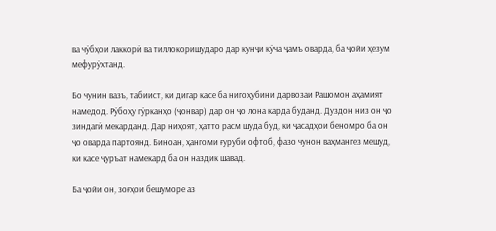ва чӯбҳои лаккорӣ ва тиллокоришударо дар кунҷи кӯча ҷамъ оварда, ба ҷойи ҳезум мефурӯхтанд.

Бо чунин вазъ, табиист, ки дигар касе ба нигоҳубини дарвозаи Рашомон аҳамият намедод. Рӯбоҳу гӯрканҳо (ҷонвар) дар он ҷо лона карда буданд. Дуздон низ он ҷо зиндагӣ мекарданд. Дар ниҳоят, ҳатто расм шуда буд, ки ҷасадҳои беномро ба он ҷо оварда партоянд. Биноан, ҳангоми ғуруби офтоб, фазо чунон ваҳмангез мешуд, ки касе ҷуръат намекард ба он наздик шавад.

Ба ҷойи он, зоғҳои бешуморе аз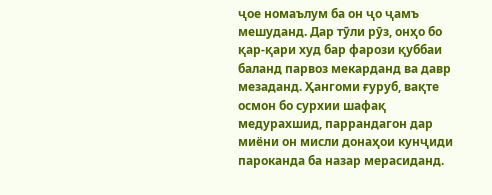ҷое номаълум ба он ҷо ҷамъ мешуданд. Дар тӯли рӯз, онҳо бо қар-қари худ бар фарози қуббаи баланд парвоз мекарданд ва давр мезаданд. Ҳангоми ғуруб, вақте осмон бо сурхии шафақ медурахшид, паррандагон дар миёни он мисли донаҳои кунҷиди пароканда ба назар мерасиданд.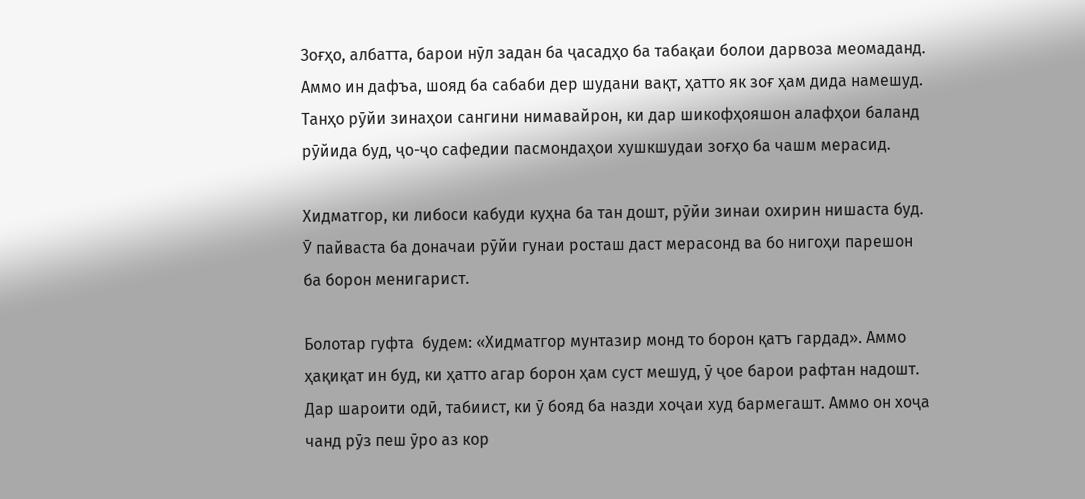Зоғҳо, албатта, барои нӯл задан ба ҷасадҳо ба табақаи болои дарвоза меомаданд. Аммо ин дафъа, шояд ба сабаби дер шудани вақт, ҳатто як зоғ ҳам дида намешуд. Танҳо рӯйи зинаҳои сангини нимавайрон, ки дар шикофҳояшон алафҳои баланд рӯйида буд, ҷо-ҷо сафедии пасмондаҳои хушкшудаи зоғҳо ба чашм мерасид.

Хидматгор, ки либоси кабуди куҳна ба тан дошт, рӯйи зинаи охирин нишаста буд. Ӯ пайваста ба доначаи рӯйи гунаи росташ даст мерасонд ва бо нигоҳи парешон ба борон менигарист.

Болотар гуфта  будем: «Хидматгор мунтазир монд то борон қатъ гардад». Аммо ҳақиқат ин буд, ки ҳатто агар борон ҳам суст мешуд, ӯ ҷое барои рафтан надошт. Дар шароити одӣ, табиист, ки ӯ бояд ба назди хоҷаи худ бармегашт. Аммо он хоҷа чанд рӯз пеш ӯро аз кор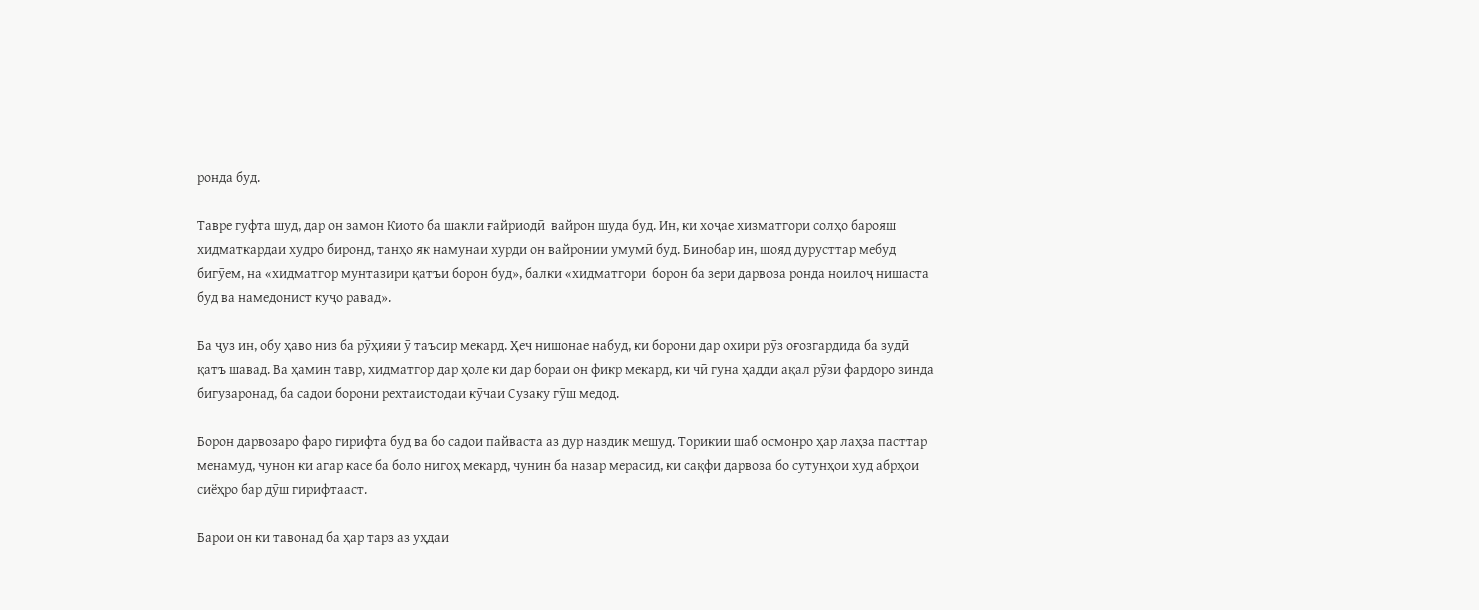ронда буд.

Тавре гуфта шуд, дар он замон Киото ба шакли ғайриодӣ  вайрон шуда буд. Ин, ки хоҷае хизматгори солҳо барояш хидматкардаи худро биронд, танҳо як намунаи хурди он вайронии умумӣ буд. Бинобар ин, шояд дурусттар мебуд бигӯем, на «хидматгор мунтазири қатъи борон буд», балки «хидматгори  борон ба зери дарвоза ронда ноилоҷ нишаста буд ва намедонист куҷо равад».

Ба ҷуз ин, обу ҳаво низ ба рӯҳияи ӯ таъсир мекард. Ҳеч нишонае набуд, ки борони дар охири рӯз оғозгардида ба зудӣ қатъ шавад. Ва ҳамин тавр, хидматгор дар ҳоле ки дар бораи он фикр мекард, ки чӣ гуна ҳадди ақал рӯзи фардоро зинда бигузаронад, ба садои борони рехтаистодаи кӯчаи Сузаку гӯш медод.

Борон дарвозаро фаро гирифта буд ва бо садои пайваста аз дур наздик мешуд. Торикии шаб осмонро ҳар лаҳза пасттар менамуд, чунон ки агар касе ба боло нигоҳ мекард, чунин ба назар мерасид, ки сақфи дарвоза бо сутунҳои худ абрҳои сиёҳро бар дӯш гирифтааст.

Барои он ки тавонад ба ҳар тарз аз уҳдаи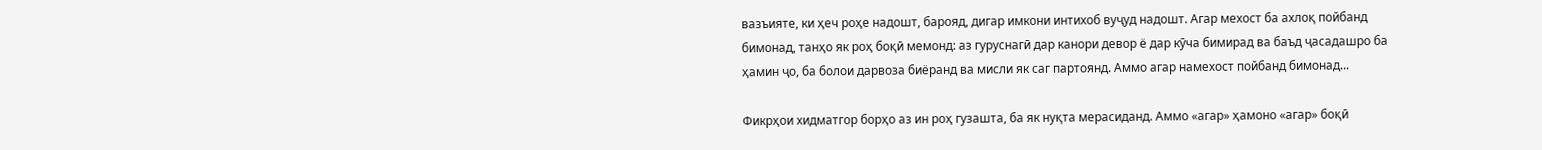вазъияте, ки ҳеч роҳе надошт, барояд, дигар имкони интихоб вуҷуд надошт. Агар мехост ба ахлоқ пойбанд бимонад, танҳо як роҳ боқӣ мемонд: аз гуруснагӣ дар канори девор ё дар кӯча бимирад ва баъд ҷасадашро ба ҳамин ҷо, ба болои дарвоза биёранд ва мисли як саг партоянд. Аммо агар намехост пойбанд бимонад...

Фикрҳои хидматгор борҳо аз ин роҳ гузашта, ба як нуқта мерасиданд. Аммо «агар» ҳамоно «агар» боқӣ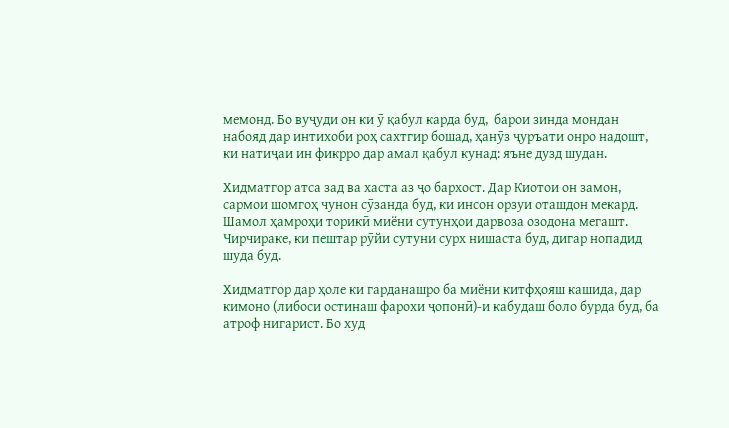мемонд. Бо вуҷуди он ки ӯ қабул карда буд,  барои зинда мондан набояд дар интихоби роҳ сахтгир бошад, ҳанӯз ҷуръати онро надошт, ки натиҷаи ин фикрро дар амал қабул кунад: яъне дузд шудан.

Хидматгор атса зад ва хаста аз ҷо бархост. Дар Киотои он замон, сармои шомгоҳ чунон сӯзанда буд, ки инсон орзуи оташдон мекард. Шамол ҳамроҳи торикӣ миёни сутунҳои дарвоза озодона мегашт. Чирчираке, ки пештар рӯйи сутуни сурх нишаста буд, дигар нопадид шуда буд.

Хидматгор дар ҳоле ки гарданашро ба миёни китфҳояш кашида, дар кимоно (либоси остинаш фарохи ҷопонӣ)-и кабудаш боло бурда буд, ба атроф нигарист. Бо худ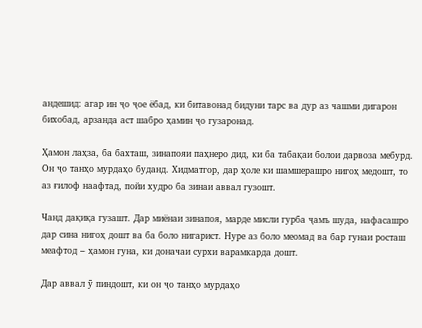андешид: агар ин ҷо ҷое ёбад, ки битавонад бидуни тарс ва дур аз чашми дигарон бихобад, арзанда аст шабро ҳамин ҷо гузаронад.

Ҳамон лаҳза, ба бахташ, зинапояи паҳнеро дид, ки ба табақаи болои дарвоза мебурд. Он ҷо танҳо мурдаҳо буданд. Хидматгор, дар ҳоле ки шамшерашро нигоҳ медошт, то аз ғилоф наафтад, пойи худро ба зинаи аввал гузошт.

Чанд дақиқа гузашт. Дар миёнаи зинапоя, марде мисли гурба ҷамъ шуда, нафасашро дар сина нигоҳ дошт ва ба боло нигарист. Нуре аз боло меомад ва бар гунаи росташ меафтод – ҳамон гуна, ки доначаи сурхи варамкарда дошт.

Дар аввал ӯ пиндошт, ки он ҷо танҳо мурдаҳо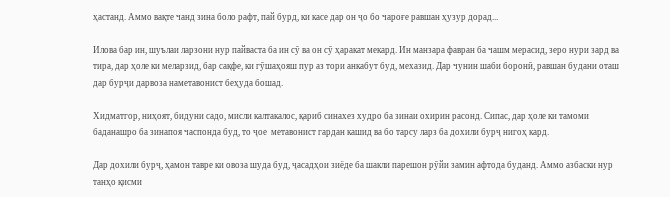ҳастанд. Аммо вақте чанд зина боло рафт, пай бурд, ки касе дар он ҷо бо чароғе равшан ҳузур дорад...

Илова бар ин, шуълаи ларзони нур пайваста ба ин сӯ ва он сӯ ҳаракат мекард. Ин манзара фавран ба чашм мерасид, зеро нури зард ва тира, дар ҳоле ки меларзид, бар сақфе, ки гӯшаҳояш пур аз тори анкабут буд, мехазид. Дар чунин шаби боронӣ, равшан будани оташ дар бурҷи дарвоза наметавонист беҳуда бошад.

Хидматгор, ниҳоят, бидуни садо, мисли калтакалос, қариб синахез худро ба зинаи охирин расонд. Сипас, дар ҳоле ки тамоми баданашро ба зинапоя часпонда буд, то ҷое  метавонист гардан кашид ва бо тарсу ларз ба дохили бурҷ нигоҳ кард.

Дар дохили бурҷ, ҳамон тавре ки овоза шуда буд, ҷасадҳои зиёде ба шакли парешон рӯйи замин афтода буданд. Аммо азбаски нур танҳо қисми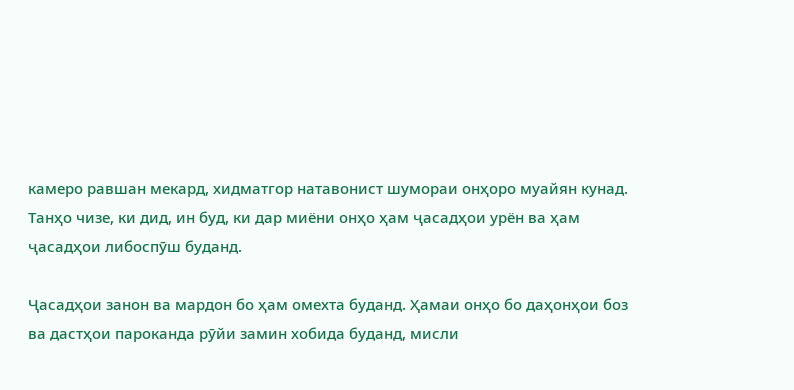камеро равшан мекард, хидматгор натавонист шумораи онҳоро муайян кунад. Танҳо чизе, ки дид, ин буд, ки дар миёни онҳо ҳам ҷасадҳои урён ва ҳам ҷасадҳои либоспӯш буданд.

Ҷасадҳои занон ва мардон бо ҳам омехта буданд. Ҳамаи онҳо бо даҳонҳои боз ва дастҳои пароканда рӯйи замин хобида буданд, мисли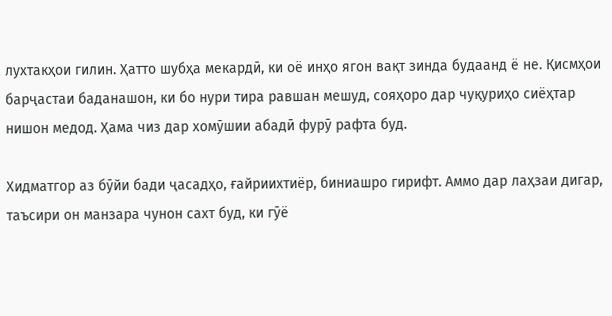лухтакҳои гилин. Ҳатто шубҳа мекардӣ, ки оё инҳо ягон вақт зинда будаанд ё не. Қисмҳои барҷастаи баданашон, ки бо нури тира равшан мешуд, сояҳоро дар чуқуриҳо сиёҳтар нишон медод. Ҳама чиз дар хомӯшии абадӣ фурӯ рафта буд.

Хидматгор аз бӯйи бади ҷасадҳо, ғайриихтиёр, биниашро гирифт. Аммо дар лаҳзаи дигар, таъсири он манзара чунон сахт буд, ки гӯё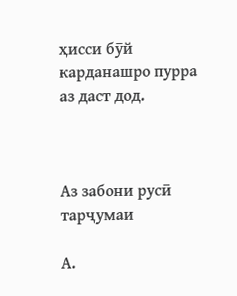ҳисси бӯй карданашро пурра аз даст дод.



Аз забони русӣ тарҷумаи

А.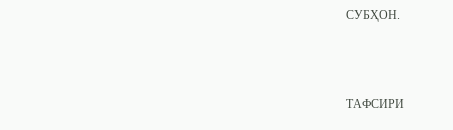СУБҲОН.



ТАФСИРИ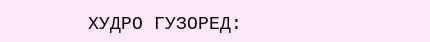ХУДРО ГУЗОРЕД: